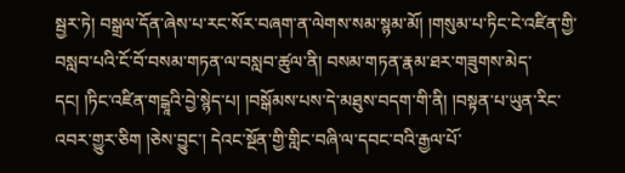སྦྱར་ཏེ། བསྒྲལ་དོན་ཞེས་པ་རང་སོར་བཞག་ན་ལེགས་སམ་སྙམ་མོ། །གསུམ་པ་ཏིང་ངེ་འཛིན་གྱི་བསླབ་པའི་ངོ་བོ་བསམ་གཏན་ལ་བསླབ་ཚུལ་ནི། བསམ་གཏན་རྣམ་ཐར་གཟུགས་མེད་དང། །ཏིང་འཛིན་གངྒཱའི་བྱེ་སྙེད་པ། །བསྒོམས་པས་དེ་མཐུས་བདག་གི་ནི། །བསྟན་པ་ཡུན་རིང་འབར་གྱུར་ཅིག །ཅེས་བྱུང་། དེའང་སྔོན་གྱི་གླིང་བཞི་ལ་དབང་བའི་རྒྱལ་པོ་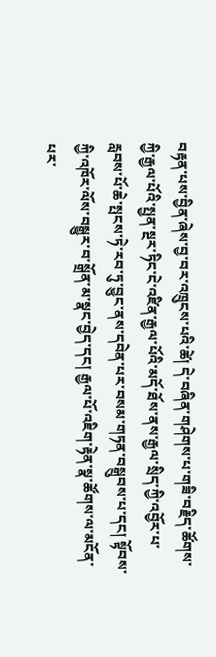བརྟན་པས་བྱིན་ཞེས་བྱ་བར་འཁྲུངས་པའི་ཚེ། དེ་བཞིན་གཤེགས་པ་གཟི་བརྗིད་ཚོགས་ཀྱི་རྒྱལ་པོའི་སྤྱན་སྔར་ཏིང་ངེ་འཛིན་རྒྱལ་པོའི་མདོ་ཐོས་ནས་རྒྱལ་སྲིད་ཀྱི་འབྱོར་པ་རླབས་པོ་ཆེ་སྤངས་ཏེ་རབ་ཏུ་བྱུང་ནས་དབེན་པར་བསམ་གཏན་བསྒྲུབས་པ་དང། སྟོབས་ཀྱི་འཁོར་ལོས་བསྒྱུར་བ་སྒྲོན་མ་སྣང་བྱེད་དང། རྒྱལ་པོ་འཇིག་རྟེན་སྣ་ཚོགས་ལ་མངོན་པར་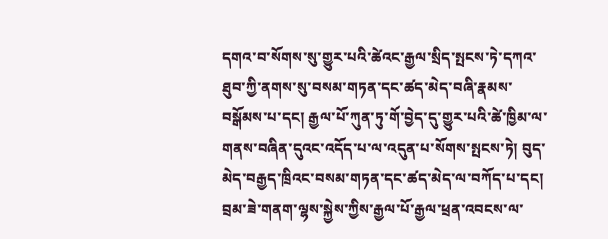དགའ་བ་སོགས་སུ་གྱུར་པའི་ཚེའང་རྒྱལ་སྲིད་སྤངས་ཏེ་དཀའ་ཐུབ་ཀྱི་ནགས་སུ་བསམ་གཏན་དང་ཚད་མེད་བཞི་རྣམས་བསྒོམས་པ་དང། རྒྱལ་པོ་ཀུན་ཏུ་གོ་བྱེད་དུ་གྱུར་པའི་ཚེ་ཁྱིམ་ལ་གནས་བཞིན་དུའང་འདོད་པ་ལ་འདུན་པ་སོགས་སྤངས་ཏེ། བུད་མེད་བརྒྱད་ཁྲིའང་བསམ་གཏན་དང་ཚད་མེད་ལ་བཀོད་པ་དང། བྲམ་ཟེ་གནག་ལྷས་སྐྱེས་ཀྱིས་རྒྱལ་པོ་རྒྱལ་ཕྲན་འབངས་ལ་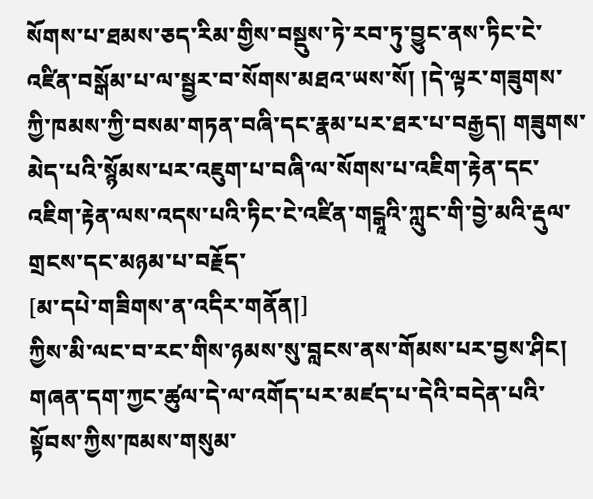སོགས་པ་ཐམས་ཅད་རིམ་གྱིས་བསྡུས་ཏེ་རབ་ཏུ་བྱུང་ནས་ཏིང་ངེ་འཛིན་བསྒོམ་པ་ལ་སྦྱར་བ་སོགས་མཐའ་ཡས་སོ། །དེ་ལྟར་གཟུགས་ཀྱི་ཁམས་ཀྱི་བསམ་གཏན་བཞི་དང་རྣམ་པར་ཐར་པ་བརྒྱད། གཟུགས་མེད་པའི་སྙོམས་པར་འཇུག་པ་བཞི་ལ་སོགས་པ་འཇིག་རྟེན་དང་འཇིག་རྟེན་ལས་འདས་པའི་ཏིང་ངེ་འཛིན་གངྒཱའི་ཀླུང་གི་བྱེ་མའི་རྡུལ་གྲངས་དང་མཉམ་པ་བརྗོད་
[མ་དཔེ་གཟིགས་ན་འདིར་གནོན།]
ཀྱིས་མི་ལང་བ་རང་གིས་ཉམས་སུ་བླངས་ནས་གོམས་པར་བྱས་ཤིང། གཞན་དག་ཀྱང་ཚུལ་དེ་ལ་འགོད་པར་མཛད་པ་དེའི་བདེན་པའི་སྟོབས་ཀྱིས་ཁམས་གསུམ་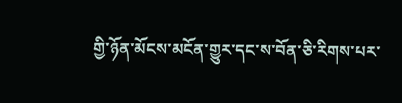གྱི་ཉོན་མོངས་མངོན་གྱུར་དང་ས་བོན་ཅི་རིགས་པར་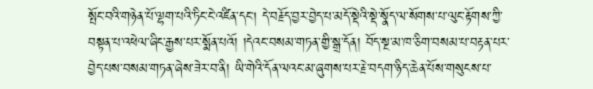སྤོང་བའི་གཉེན་པོ་ལྷག་པའི་ཏིང་ངེ་འཛིན་དང། དེ་བརྗོད་བྱར་བྱེད་པ་མདོ་སྡེའི་སྡེ་སྣོད་ལ་སོགས་པ་ལུང་རྟོགས་ཀྱི་བསྟན་པ་འཕེལ་ཞིང་རྒྱས་པར་སྨོན་པའོ། །དེའང་བསམ་གཏན་གྱི་སྒྲ་དོན། བོད་སྔ་མ་ཁ་ཅིག་བསམ་པ་བརྟན་པར་བྱེད་པས་བསམ་གཏན་ཞེས་ཟེར་བ་ནི། ཡི་གེའི་དོན་ལའང་མ་ཞུགས་པར་རྗེ་བདག་ཉིད་ཆེན་པོས་གསུངས་པ་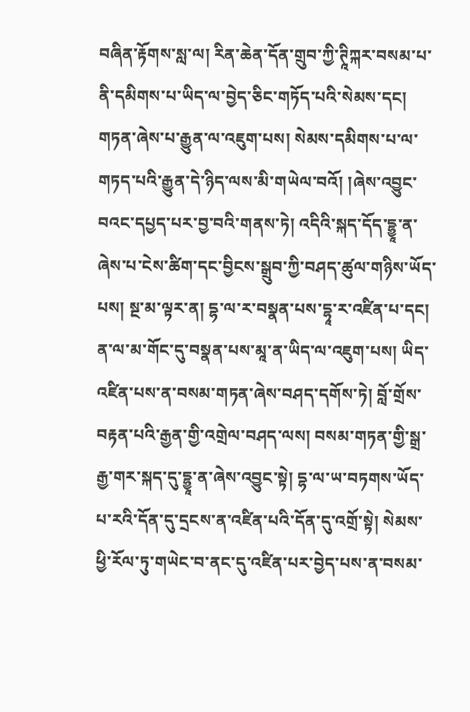བཞིན་རྟོགས་སླ་ལ། རིན་ཆེན་དོན་གྲུབ་ཀྱི་ཊཱིཀྐར་བསམ་པ་ནི་དམིགས་པ་ཡིད་ལ་བྱེད་ཅིང་གཏོད་པའི་སེམས་དང། གཏན་ཞེས་པ་རྒྱུན་ལ་འཇུག་པས། སེམས་དམིགས་པ་ལ་གཏད་པའི་རྒྱུན་དེ་ཉིད་ལས་མི་གཡེལ་བའོ། །ཞེས་འབྱུང་བའང་དཔྱད་པར་བྱ་བའི་གནས་ཏེ། འདིའི་སྐད་དོད་དྷྱཱ་ན་ཞེས་པ་ངེས་ཚིག་དང་བྱིངས་སྒྲུབ་ཀྱི་བཤད་ཚུལ་གཉིས་ཡོད་པས། སྔ་མ་ལྟར་ན། དྷ་ལ་ར་བསྣན་པས་དྷཱ་ར་འཛིན་པ་དང། ན་ལ་མ་གོང་དུ་བསྣན་པས་མཱ་ན་ཡིད་ལ་འཇུག་པས། ཡིད་འཛིན་པས་ན་བསམ་གཏན་ཞེས་བཤད་དགོས་ཏེ། བློ་གྲོས་བརྟན་པའི་རྒྱན་གྱི་འགྲེལ་བཤད་ལས། བསམ་གཏན་གྱི་སྒྲ་རྒྱ་གར་སྐད་དུ་དྷྱཱ་ན་ཞེས་འབྱུང་སྟེ། དྷ་ལ་ཡ་བཏགས་ཡོད་པ་རའི་དོན་དུ་དྲངས་ན་འཛིན་པའི་དོན་དུ་འགྲོ་སྟེ། སེམས་ཕྱི་རོལ་ཏུ་གཡེང་བ་ནང་དུ་འཛིན་པར་བྱེད་པས་ན་བསམ་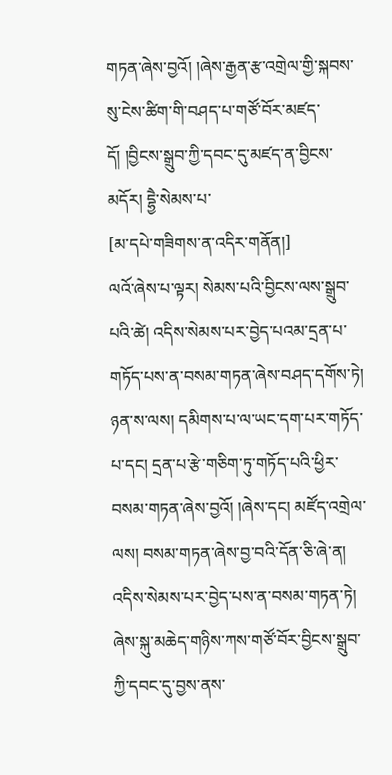གཏན་ཞེས་བྱའོ། །ཞེས་རྒྱན་རྩ་འགྲེལ་གྱི་སྐབས་སུ་ངེས་ཚིག་གི་བཤད་པ་གཙོ་བོར་མཛད་དོ། །བྱིངས་སྒྲུབ་ཀྱི་དབང་དུ་མཛད་ན་བྱིངས་མདོར། དྷྱཻ་སེམས་པ་
[མ་དཔེ་གཟིགས་ན་འདིར་གནོན།]
ལའོ་ཞེས་པ་ལྟར། སེམས་པའི་བྱིངས་ལས་སྒྲུབ་པའི་ཚེ། འདིས་སེམས་པར་བྱེད་པའམ་དྲན་པ་གཏོད་པས་ན་བསམ་གཏན་ཞེས་བཤད་དགོས་ཏེ། ཉན་ས་ལས། དམིགས་པ་ལ་ཡང་དག་པར་གཏོད་པ་དང། དྲན་པ་རྩེ་གཅིག་ཏུ་གཏོད་པའི་ཕྱིར་བསམ་གཏན་ཞེས་བྱའོ། །ཞེས་དང། མཛོད་འགྲེལ་ལས། བསམ་གཏན་ཞེས་བྱ་བའི་དོན་ཅི་ཞེ་ན། འདིས་སེམས་པར་བྱེད་པས་ན་བསམ་གཏན་ཏེ། ཞེས་སྐུ་མཆེད་གཉིས་ཀས་གཙོ་བོར་བྱིངས་སྒྲུབ་ཀྱི་དབང་དུ་བྱས་ནས་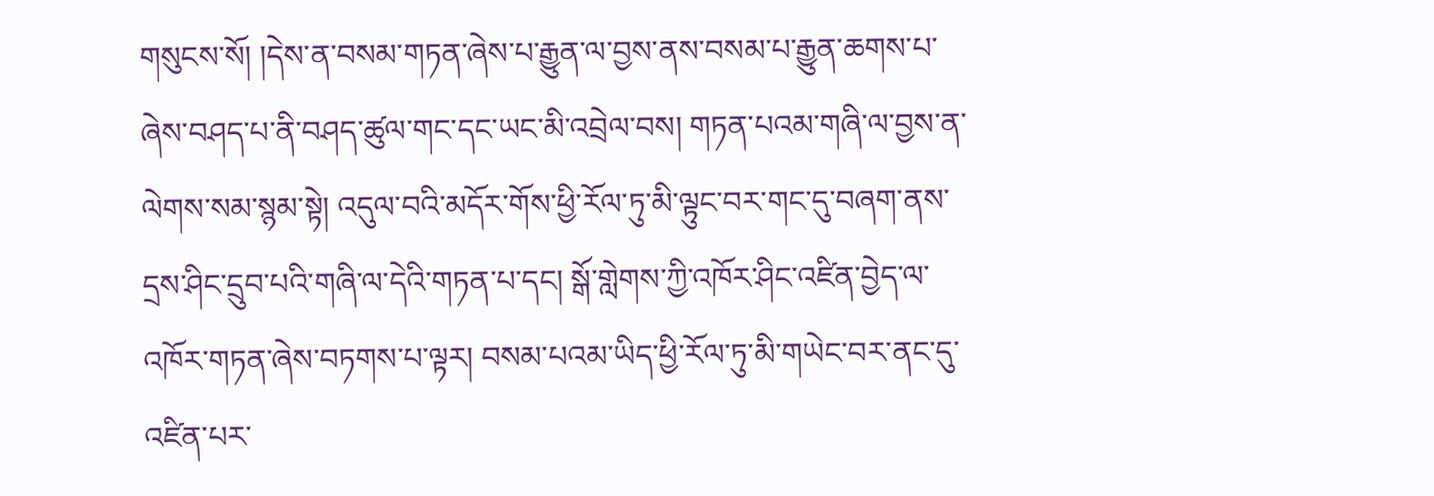གསུངས་སོ། །དེས་ན་བསམ་གཏན་ཞེས་པ་རྒྱུན་ལ་བྱས་ནས་བསམ་པ་རྒྱུན་ཆགས་པ་ཞེས་བཤད་པ་ནི་བཤད་ཚུལ་གང་དང་ཡང་མི་འབྲེལ་བས། གཏན་པའམ་གཞི་ལ་བྱས་ན་ལེགས་སམ་སྙམ་སྟེ། འདུལ་བའི་མདོར་གོས་ཕྱི་རོལ་ཏུ་མི་ལྟུང་བར་གང་དུ་བཞག་ནས་དྲས་ཤིང་དྲུབ་པའི་གཞི་ལ་དེའི་གཏན་པ་དང། སྒོ་གླེགས་ཀྱི་འཁོར་ཤིང་འཛིན་བྱེད་ལ་འཁོར་གཏན་ཞེས་བཏགས་པ་ལྟར། བསམ་པའམ་ཡིད་ཕྱི་རོལ་ཏུ་མི་གཡེང་བར་ནང་དུ་འཛིན་པར་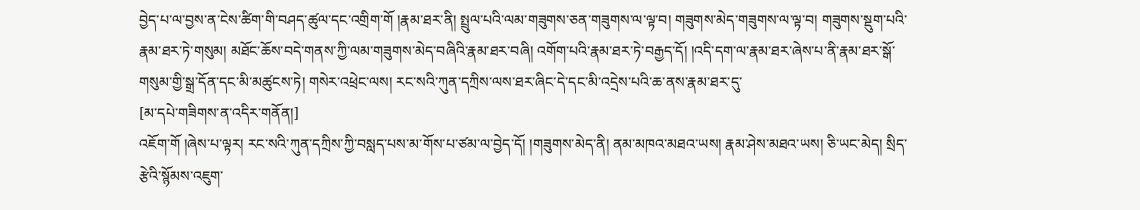བྱེད་པ་ལ་བྱས་ན་ངེས་ཚིག་གི་བཤད་ཚུལ་དང་འགྲིག་གོ །རྣམ་ཐར་ནི། སྤྲུལ་པའི་ལམ་གཟུགས་ཅན་གཟུགས་ལ་ལྟ་བ། གཟུགས་མེད་གཟུགས་ལ་ལྟ་བ། གཟུགས་སྡུག་པའི་རྣམ་ཐར་ཏེ་གསུམ། མཐོང་ཆོས་བདེ་གནས་ཀྱི་ལམ་གཟུགས་མེད་བཞིའི་རྣམ་ཐར་བཞི། འགོག་པའི་རྣམ་ཐར་ཏེ་བརྒྱད་དོ། །འདི་དག་ལ་རྣམ་ཐར་ཞེས་པ་ནི་རྣམ་ཐར་སྒོ་གསུམ་གྱི་སྒྲ་དོན་དང་མི་མཚུངས་ཏེ། གསེར་འཕྲེང་ལས། རང་སའི་ཀུན་དཀྲིས་ལས་ཐར་ཞིང་དེ་དང་མི་འདྲེས་པའི་ཆ་ནས་རྣམ་ཐར་དུ་
[མ་དཔེ་གཟིགས་ན་འདིར་གནོན།]
འཇོག་གོ །ཞེས་པ་ལྟར། རང་སའི་ཀུན་དཀྲིས་ཀྱི་བསླད་པས་མ་གོས་པ་ཙམ་ལ་བྱེད་དོ། །གཟུགས་མེད་ནི། ནམ་མཁའ་མཐའ་ཡས། རྣམ་ཤེས་མཐའ་ཡས། ཅི་ཡང་མེད། སྲིད་རྩེའི་སྙོམས་འཇུག་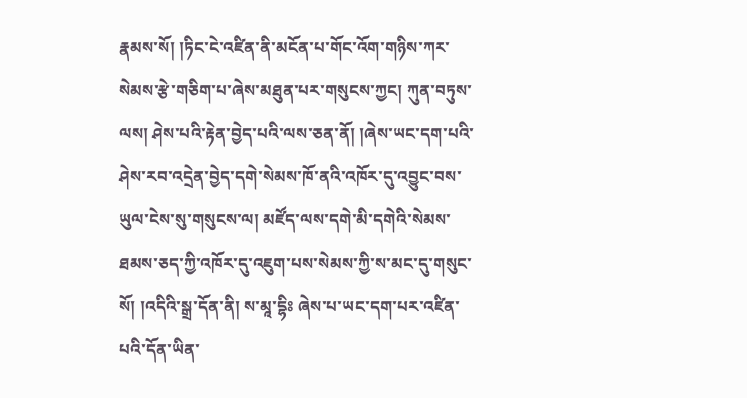རྣམས་སོ། །ཏིང་ངེ་འཛིན་ནི་མངོན་པ་གོང་འོག་གཉིས་ཀར་སེམས་རྩེ་གཅིག་པ་ཞེས་མཐུན་པར་གསུངས་ཀྱང། ཀུན་བཏུས་ལས། ཤེས་པའི་རྟེན་བྱེད་པའི་ལས་ཅན་ནོ། །ཞེས་ཡང་དག་པའི་ཤེས་རབ་འདྲེན་བྱེད་དགེ་སེམས་ཁོ་ནའི་འཁོར་དུ་འབྱུང་བས་ཡུལ་ངེས་སུ་གསུངས་ལ། མཛོད་ལས་དགེ་མི་དགེའི་སེམས་ཐམས་ཅད་ཀྱི་འཁོར་དུ་འཇུག་པས་སེམས་ཀྱི་ས་མང་དུ་གསུང་སོ། །འདིའི་སྒྲ་དོན་ནི། ས་མཱ་དྷིཿ ཞེས་པ་ཡང་དག་པར་འཛིན་པའི་དོན་ཡིན་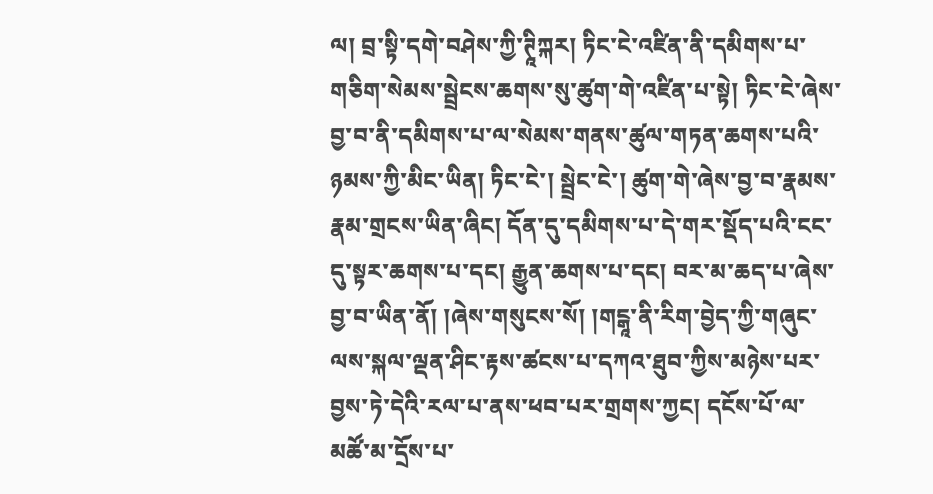ལ། བྲ་སྟི་དགེ་བཤེས་ཀྱི་ཊཱིཀྐར། ཏིང་ངེ་འཛིན་ནི་དམིགས་པ་གཅིག་སེམས་སྦྲེངས་ཆགས་སུ་ཚུག་གེ་འཛིན་པ་སྟེ། ཏིང་ངེ་ཞེས་བྱ་བ་ནི་དམིགས་པ་ལ་སེམས་གནས་ཚུལ་གཏན་ཆགས་པའི་ཉམས་ཀྱི་མིང་ཡིན། ཏིང་ངེ་། སྦྲེང་ངེ་། ཚུག་གེ་ཞེས་བྱ་བ་རྣམས་རྣམ་གྲངས་ཡིན་ཞིང། དོན་དུ་དམིགས་པ་དེ་གར་སྡོད་པའི་ངང་དུ་སྟར་ཆགས་པ་དང། རྒྱུན་ཆགས་པ་དང། བར་མ་ཆད་པ་ཞེས་བྱ་བ་ཡིན་ནོ། །ཞེས་གསུངས་སོ། །གངྒཱ་ནི་རིག་བྱེད་ཀྱི་གཞུང་ལས་སྐལ་ལྡན་ཤིང་རྟས་ཚངས་པ་དཀའ་ཐུབ་ཀྱིས་མཉེས་པར་བྱས་ཏེ་དེའི་རལ་པ་ནས་ཕབ་པར་གྲགས་ཀྱང། དངོས་པོ་ལ་མཚོ་མ་དྲོས་པ་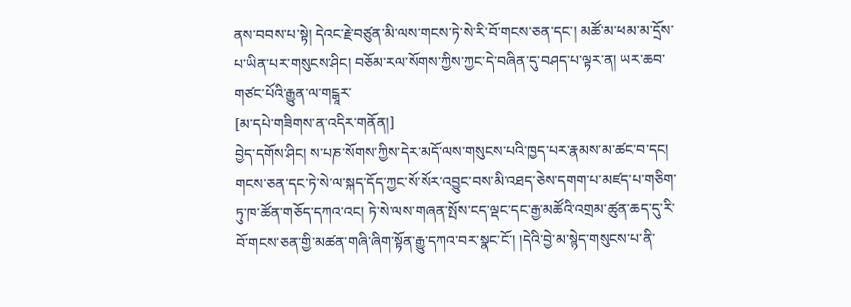ནས་བབས་པ་སྟེ། དེའང་རྗེ་བཙུན་མི་ལས་གངས་ཏེ་སེ་རི་བོ་གངས་ཅན་དང་། མཚོ་མ་ཕམ་མ་དྲོས་པ་ཡིན་པར་གསུངས་ཤིང། བཅོམ་རལ་སོགས་ཀྱིས་ཀྱང་དེ་བཞིན་དུ་བཤད་པ་ལྟར་ན། ཡར་ཆབ་གཙང་པོའི་རྒྱུན་ལ་གངྒཱར་
[མ་དཔེ་གཟིགས་ན་འདིར་གནོན།]
བྱེད་དགོས་ཤིང། ས་པཎ་སོགས་ཀྱིས་དེར་མདོ་ལས་གསུངས་པའི་ཁྱད་པར་རྣམས་མ་ཚང་བ་དང། གངས་ཅན་དང་ཏེ་སེ་ལ་སྐད་དོད་ཀྱང་སོ་སོར་འབྱུང་བས་མི་འཐད་ཅེས་དགག་པ་མཛད་པ་གཅིག་ཏུ་ཁ་ཚོན་གཅོད་དཀའ་འང། ཏེ་སེ་ལས་གཞན་སྤོས་ངད་ལྡང་དང་རྒྱ་མཚོའི་འགྲམ་ཚུན་ཆད་དུ་རི་བོ་གངས་ཅན་གྱི་མཚན་གཞི་ཞིག་སྟོན་རྒྱུ་དཀའ་བར་སྣང་ངོ་། །དེའི་བྱེ་མ་སྙེད་གསུངས་པ་ནི་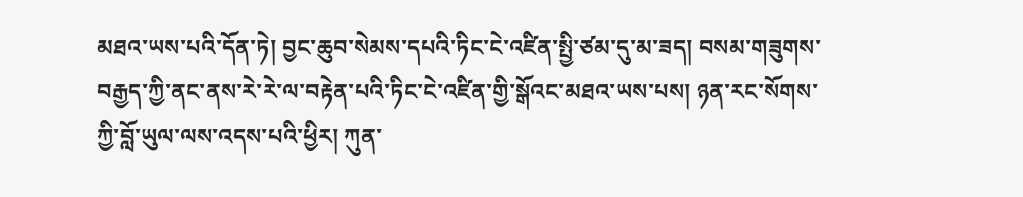མཐའ་ཡས་པའི་དོན་ཏེ། བྱང་ཆུབ་སེམས་དཔའི་ཏིང་ངེ་འཛིན་སྤྱི་ཙམ་དུ་མ་ཟད། བསམ་གཟུགས་བརྒྱད་ཀྱི་ནང་ནས་རེ་རེ་ལ་བརྟེན་པའི་ཏིང་ངེ་འཛིན་གྱི་སྒོའང་མཐའ་ཡས་པས། ཉན་རང་སོགས་ཀྱི་བློ་ཡུལ་ལས་འདས་པའི་ཕྱིར། ཀུན་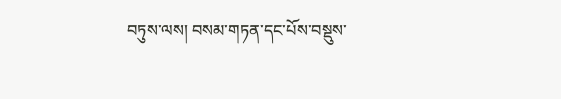བཏུས་ལས། བསམ་གཏན་དང་པོས་བསྡུས་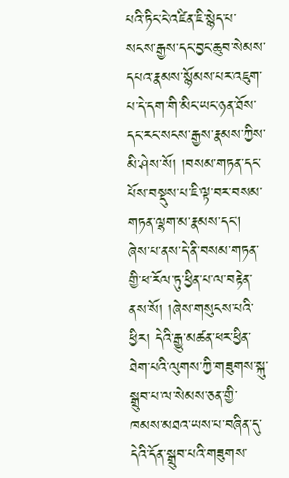པའི་ཏིང་ངེ་འཛིན་ཇི་སྙེད་པ་སངས་རྒྱས་དང་བྱང་ཆུབ་སེམས་དཔའ་རྣམས་སྙོམས་པར་འཇུག་པ་དེ་དག་གི་མིང་ཡང་ཉན་ཐོས་དང་རང་སངས་རྒྱས་རྣམས་ཀྱིས་མི་ཤེས་སོ། །བསམ་གཏན་དང་པོས་བསྡུས་པ་ཇི་ལྟ་བར་བསམ་གཏན་ལྷག་མ་རྣམས་དང། ཞེས་པ་ནས་དེ་ནི་བསམ་གཏན་གྱི་ཕ་རོལ་ཏུ་ཕྱིན་པ་ལ་བརྟེན་ནས་སོ། །ཞེས་གསུངས་པའི་ཕྱིར། དེའི་རྒྱུ་མཚན་ཕར་ཕྱིན་ཐེག་པའི་ལུགས་ཀྱི་གཟུགས་སྐུ་སྒྲུབ་པ་ལ་སེམས་ཅན་གྱི་ཁམས་མཐའ་ཡས་པ་བཞིན་དུ་དེའི་དོན་སྒྲུབ་པའི་གཟུགས་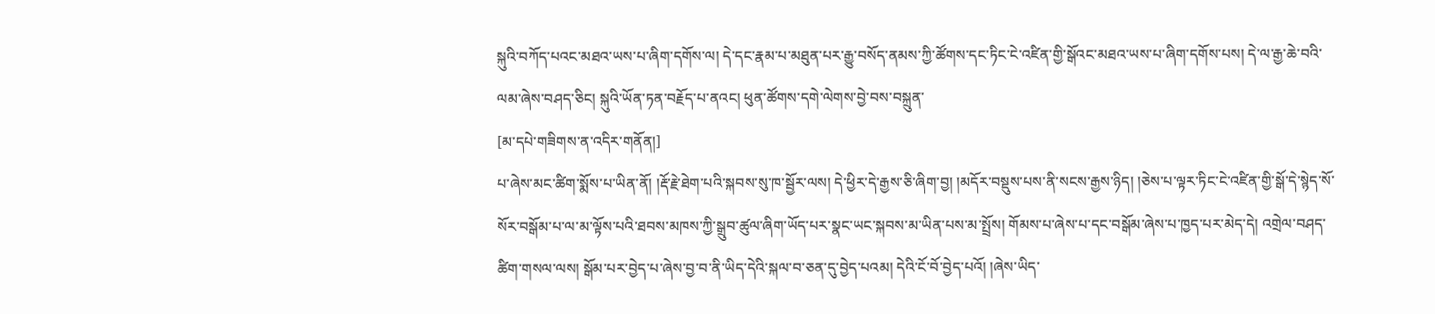སྐུའི་བཀོད་པའང་མཐའ་ཡས་པ་ཞིག་དགོས་ལ། དེ་དང་རྣམ་པ་མཐུན་པར་རྒྱུ་བསོད་ནམས་ཀྱི་ཚོགས་དང་ཏིང་ངེ་འཛིན་གྱི་སྒོའང་མཐའ་ཡས་པ་ཞིག་དགོས་པས། དེ་ལ་རྒྱ་ཆེ་བའི་ལམ་ཞེས་བཤད་ཅིང། སྐུའི་ཡོན་ཏན་བརྗོད་པ་ནའང། ཕུན་ཚོགས་དགེ་ལེགས་བྱེ་བས་བསྐྲུན་
[མ་དཔེ་གཟིགས་ན་འདིར་གནོན།]
པ་ཞེས་མང་ཚིག་སྨོས་པ་ཡིན་ནོ། །རྡོ་རྗེ་ཐེག་པའི་སྐབས་སུ་ཁ་སྦྱོར་ལས། དེ་ཕྱིར་དེ་རྒྱས་ཅི་ཞིག་བྱ། །མདོར་བསྡུས་པས་ནི་སངས་རྒྱས་ཉིད། །ཅེས་པ་ལྟར་ཏིང་ངེ་འཛིན་གྱི་སྒོ་དེ་སྙེད་སོ་སོར་བསྒོམ་པ་ལ་མ་ལྟོས་པའི་ཐབས་མཁས་ཀྱི་སྒྲུབ་ཚུལ་ཞིག་ཡོད་པར་སྣང་ཡང་སྐབས་མ་ཡིན་པས་མ་སྤྲོས། གོམས་པ་ཞེས་པ་དང་བསྒོམ་ཞེས་པ་ཁྱད་པར་མེད་དེ། འགྲེལ་བཤད་ཚིག་གསལ་ལས། སྒོམ་པར་བྱེད་པ་ཞེས་བྱ་བ་ནི་ཡིད་དེའི་སྐལ་བ་ཅན་དུ་བྱེད་པའམ། དེའི་ངོ་བོ་བྱེད་པའོ། །ཞེས་ཡིད་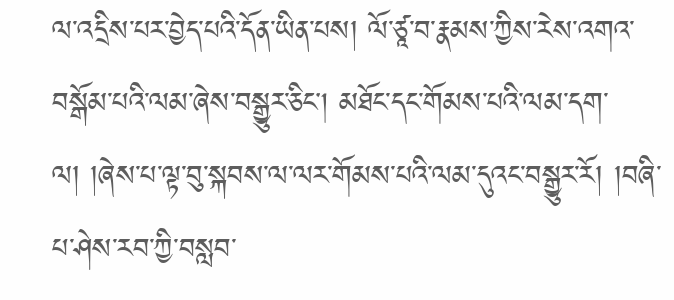ལ་འདྲིས་པར་བྱེད་པའི་དོན་ཡིན་པས། ལོ་ཙཱ་བ་རྣམས་ཀྱིས་རེས་འགའ་བསྒོམ་པའི་ལམ་ཞེས་བསྒྱུར་ཅིང། མཐོང་དང་གོམས་པའི་ལམ་དག་ལ། །ཞེས་པ་ལྟ་བུ་སྐབས་ལ་ལར་གོམས་པའི་ལམ་དུའང་བསྒྱུར་རོ། །བཞི་པ་ཤེས་རབ་ཀྱི་བསླབ་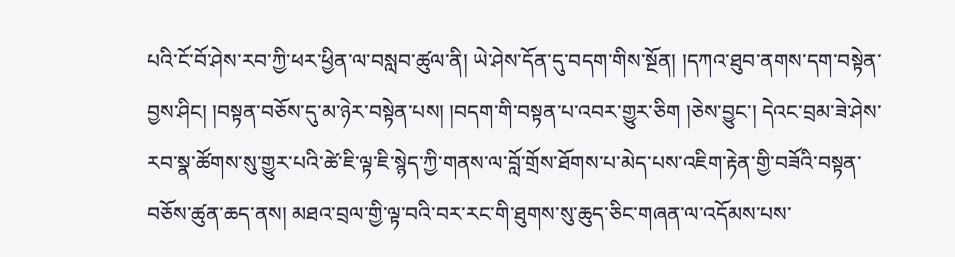པའི་ངོ་བོ་ཤེས་རབ་ཀྱི་ཕར་ཕྱིན་ལ་བསླབ་ཚུལ་ནི། ཡེ་ཤེས་དོན་དུ་བདག་གིས་སྔོན། །དཀའ་ཐུབ་ནགས་དག་བསྟེན་བྱས་ཤིང། །བསྟན་བཅོས་དུ་མ་ཉེར་བསྟེན་པས། །བདག་གི་བསྟན་པ་འབར་གྱུར་ཅིག །ཅེས་བྱུང་། དེའང་བྲམ་ཟེ་ཤེས་རབ་སྣ་ཚོགས་སུ་གྱུར་པའི་ཚེ་ཇི་ལྟ་ཇི་སྙེད་ཀྱི་གནས་ལ་བློ་གྲོས་ཐོགས་པ་མེད་པས་འཇིག་རྟེན་གྱི་བཟོའི་བསྟན་བཅོས་ཚུན་ཆད་ནས། མཐའ་བྲལ་གྱི་ལྟ་བའི་བར་རང་གི་ཐུགས་སུ་ཆུད་ཅིང་གཞན་ལ་འདོམས་པས་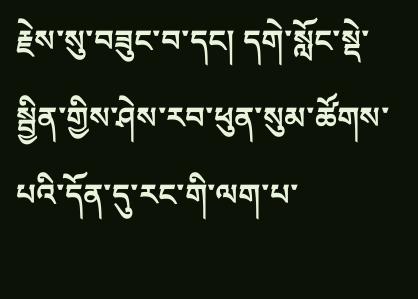རྗེས་སུ་བཟུང་བ་དང། དགེ་སློང་སྡེ་སྦྱིན་གྱིས་ཤེས་རབ་ཕུན་སུམ་ཚོགས་པའི་དོན་དུ་རང་གི་ལག་པ་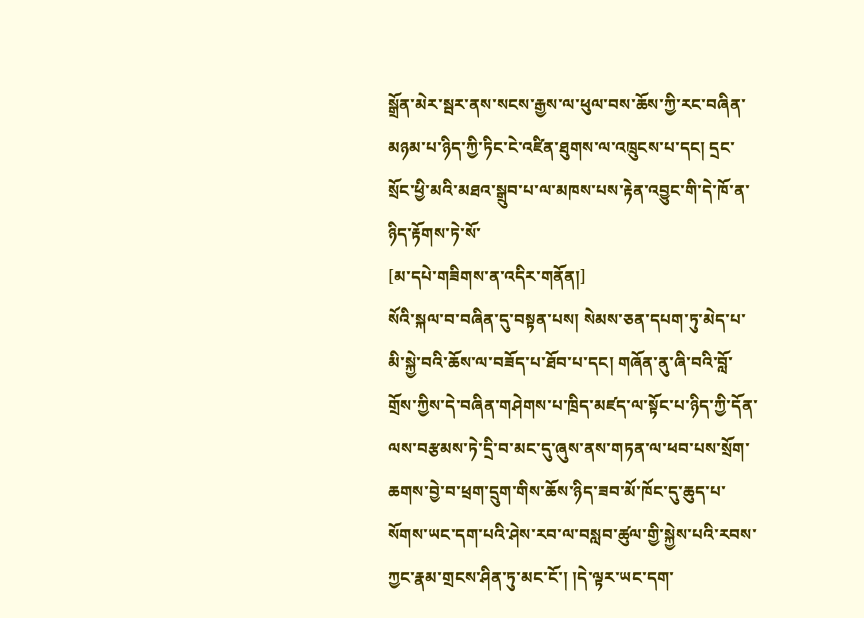སྒྲོན་མེར་སྦར་ནས་སངས་རྒྱས་ལ་ཕུལ་བས་ཆོས་ཀྱི་རང་བཞིན་མཉམ་པ་ཉིད་ཀྱི་ཏིང་ངེ་འཛིན་ཐུགས་ལ་འཁྲུངས་པ་དང། དྲང་སྲོང་ཕྱི་མའི་མཐའ་སྒྲུབ་པ་ལ་མཁས་པས་རྟེན་འབྱུང་གི་དེ་ཁོ་ན་ཉིད་རྟོགས་ཏེ་སོ་
[མ་དཔེ་གཟིགས་ན་འདིར་གནོན།]
སོའི་སྐལ་བ་བཞིན་དུ་བསྟན་པས། སེམས་ཅན་དཔག་ཏུ་མེད་པ་མི་སྐྱེ་བའི་ཆོས་ལ་བཟོད་པ་ཐོབ་པ་དང། གཞོན་ནུ་ཞི་བའི་བློ་གྲོས་ཀྱིས་དེ་བཞིན་གཤེགས་པ་ཁྲིད་མཛད་ལ་སྟོང་པ་ཉིད་ཀྱི་དོན་ལས་བརྩམས་ཏེ་དྲི་བ་མང་དུ་ཞུས་ནས་གཏན་ལ་ཕབ་པས་སྲོག་ཆགས་བྱེ་བ་ཕྲག་དྲུག་གིས་ཆོས་ཉིད་ཟབ་མོ་ཁོང་དུ་ཆུད་པ་སོགས་ཡང་དག་པའི་ཤེས་རབ་ལ་བསླབ་ཚུལ་གྱི་སྐྱེས་པའི་རབས་ཀྱང་རྣམ་གྲངས་ཤིན་ཏུ་མང་ངོ་། །དེ་ལྟར་ཡང་དག་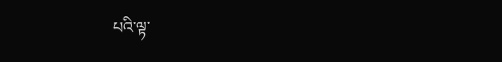པའི་ལྟ་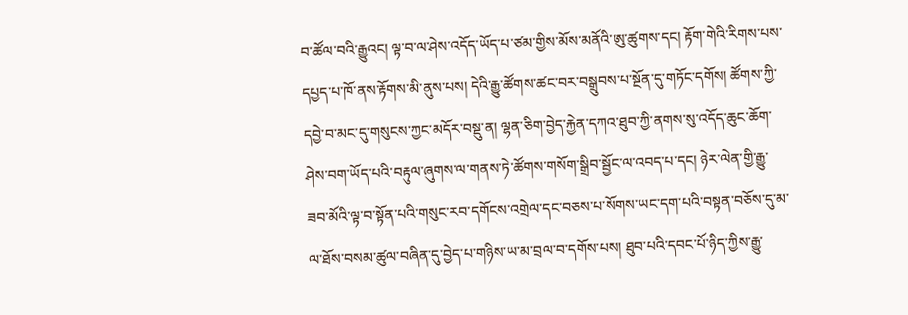བ་ཚོལ་བའི་རྒྱུའང། ལྟ་བ་ལ་ཤེས་འདོད་ཡོད་པ་ཙམ་གྱིས་མོས་མནོའི་ཨུ་ཚུགས་དང། རྟོག་གེའི་རིགས་པས་དཔྱད་པ་ཁོ་ནས་རྟོགས་མི་ནུས་པས། དེའི་རྒྱུ་ཚོགས་ཚང་བར་བསྒྲུབས་པ་སྔོན་དུ་གཏོང་དགོས། ཚོགས་ཀྱི་དབྱེ་བ་མང་དུ་གསུངས་ཀྱང་མདོར་བསྡུ་ན། ལྷན་ཅིག་བྱེད་རྐྱེན་དཀའ་ཐུབ་ཀྱི་ནགས་སུ་འདོད་ཆུང་ཆོག་ཤེས་བག་ཡོད་པའི་བརྟུལ་ཞུགས་ལ་གནས་ཏེ་ཚོགས་གསོག་སྒྲིབ་སྦྱོང་ལ་འབད་པ་དང། ཉེར་ལེན་གྱི་རྒྱུ་ཟབ་མོའི་ལྟ་བ་སྟོན་པའི་གསུང་རབ་དགོངས་འགྲེལ་དང་བཅས་པ་སོགས་ཡང་དག་པའི་བསྟན་བཅོས་དུ་མ་ལ་ཐོས་བསམ་ཚུལ་བཞིན་དུ་བྱེད་པ་གཉིས་ཡ་མ་བྲལ་བ་དགོས་པས། ཐུབ་པའི་དབང་པོ་ཉིད་ཀྱིས་རྒྱུ་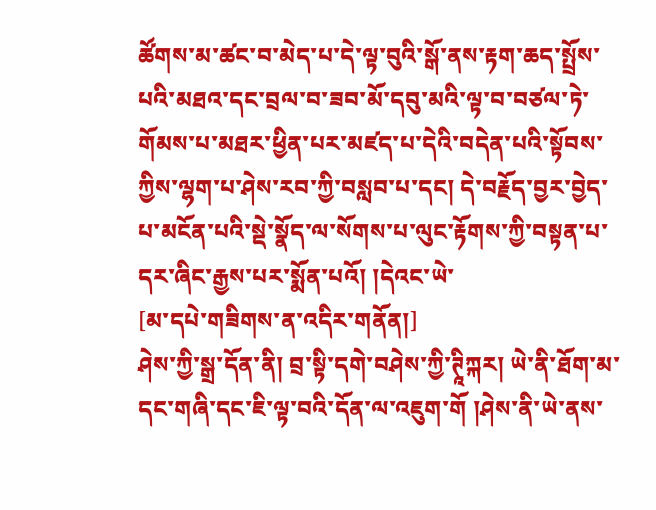ཚོགས་མ་ཚང་བ་མེད་པ་དེ་ལྟ་བུའི་སྒོ་ནས་རྟག་ཆད་སྤྲོས་པའི་མཐའ་དང་བྲལ་བ་ཟབ་མོ་དབུ་མའི་ལྟ་བ་བཙལ་ཏེ་གོམས་པ་མཐར་ཕྱིན་པར་མཛད་པ་དེའི་བདེན་པའི་སྟོབས་ཀྱིས་ལྷག་པ་ཤེས་རབ་ཀྱི་བསླབ་པ་དང། དེ་བརྗོད་བྱར་བྱེད་པ་མངོན་པའི་སྡེ་སྣོད་ལ་སོགས་པ་ལུང་རྟོགས་ཀྱི་བསྟན་པ་དར་ཞིང་རྒྱས་པར་སྨོན་པའོ། །དེའང་ཡེ་
[མ་དཔེ་གཟིགས་ན་འདིར་གནོན།]
ཤེས་ཀྱི་སྒྲ་དོན་ནི། བྲ་སྟི་དགེ་བཤེས་ཀྱི་ཊཱིཀྐར། ཡེ་ནི་ཐོག་མ་དང་གཞི་དང་ཇི་ལྟ་བའི་དོན་ལ་འཇུག་གོ །ཤེས་ནི་ཡེ་ནས་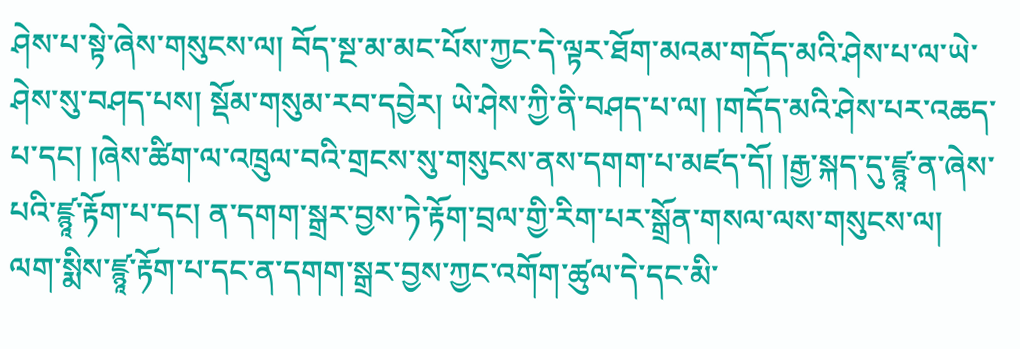ཤེས་པ་སྟེ་ཞེས་གསུངས་ལ། བོད་སྔ་མ་མང་པོས་ཀྱང་དེ་ལྟར་ཐོག་མའམ་གདོད་མའི་ཤེས་པ་ལ་ཡེ་ཤེས་སུ་བཤད་པས། སྡོམ་གསུམ་རབ་དབྱེར། ཡེ་ཤེས་ཀྱི་ནི་བཤད་པ་ལ། །གདོད་མའི་ཤེས་པར་འཆད་པ་དང། །ཞེས་ཚིག་ལ་འཁྲུལ་བའི་གྲངས་སུ་གསུངས་ནས་དགག་པ་མཛད་དོ། །རྒྱ་སྐད་དུ་ཛྙཱ་ན་ཞེས་པའི་ཛྙཱ་རྟོག་པ་དང། ན་དགག་སྒྲར་བྱས་ཏེ་རྟོག་བྲལ་གྱི་རིག་པར་སྒྲོན་གསལ་ལས་གསུངས་ལ། ལག་སྨིས་ཛྙཱ་རྟོག་པ་དང་ན་དགག་སྒྲར་བྱས་ཀྱང་འགོག་ཚུལ་དེ་དང་མི་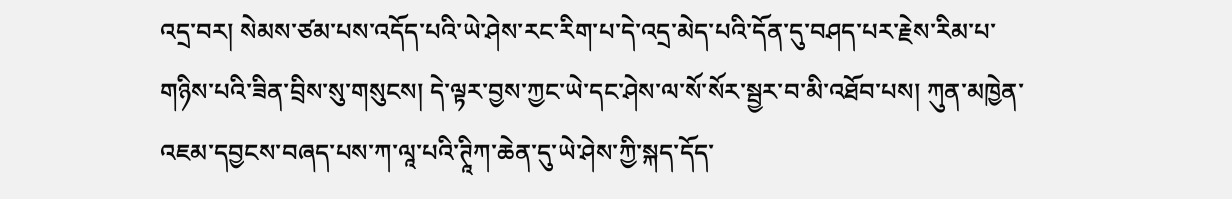འདྲ་བར། སེམས་ཙམ་པས་འདོད་པའི་ཡེ་ཤེས་རང་རིག་པ་དེ་འདྲ་མེད་པའི་དོན་དུ་བཤད་པར་རྗེས་རིམ་པ་གཉིས་པའི་ཟིན་བྲིས་སུ་གསུངས། དེ་ལྟར་བྱས་ཀྱང་ཡེ་དང་ཤེས་ལ་སོ་སོར་སྦྱར་བ་མི་འཐོབ་པས། ཀུན་མཁྱེན་འཇམ་དབྱངས་བཞད་པས་ཀ་ལཱ་པའི་ཊཱིཀ་ཆེན་དུ་ཡེ་ཤེས་ཀྱི་སྐད་དོད་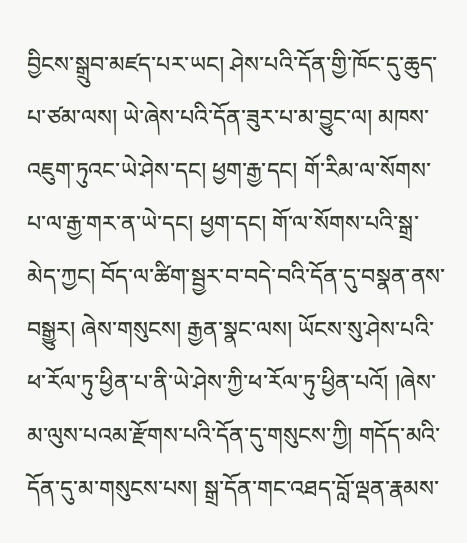བྱིངས་སྒྲུབ་མཛད་པར་ཡང། ཤེས་པའི་དོན་གྱི་ཁོང་དུ་ཆུད་པ་ཙམ་ལས། ཡེ་ཞེས་པའི་དོན་ཟུར་པ་མ་བྱུང་ལ། མཁས་འཇུག་ཏུའང་ཡེ་ཤེས་དང། ཕྱག་རྒྱ་དང། གོ་རིམ་ལ་སོགས་པ་ལ་རྒྱ་གར་ན་ཡེ་དང། ཕྱག་དང། གོ་ལ་སོགས་པའི་སྒྲ་མེད་ཀྱང། བོད་ལ་ཚིག་སྦྱར་བ་བདེ་བའི་དོན་དུ་བསྣན་ནས་བསྒྱུར། ཞེས་གསུངས། རྒྱན་སྣང་ལས། ཡོངས་སུ་ཤེས་པའི་ཕ་རོལ་ཏུ་ཕྱིན་པ་ནི་ཡེ་ཤེས་ཀྱི་ཕ་རོལ་ཏུ་ཕྱིན་པའོ། །ཞེས་མ་ལུས་པའམ་རྫོགས་པའི་དོན་དུ་གསུངས་ཀྱི། གདོད་མའི་དོན་དུ་མ་གསུངས་པས། སྒྲ་དོན་གང་འཐད་བློ་ལྡན་རྣམས་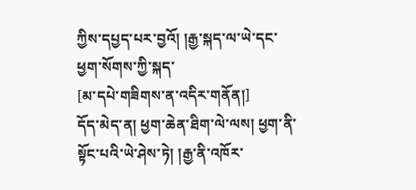ཀྱིས་དཔྱད་པར་བྱའོ། །རྒྱ་སྐད་ལ་ཡེ་དང་ཕྱག་སོགས་ཀྱི་སྐད་
[མ་དཔེ་གཟིགས་ན་འདིར་གནོན།]
དོད་མེད་ན། ཕྱག་ཆེན་ཐིག་ལེ་ལས། ཕྱག་ནི་སྟོང་པའི་ཡེ་ཤེས་ཏེ། །རྒྱ་ནི་འཁོར་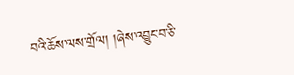བའི་ཆོས་ལས་གྲོལ། །ཞེས་འབྱུང་བ་ཅི་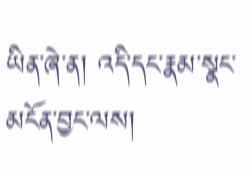ཡིན་ཞེ་ན། འདི་དང་རྣམ་སྣང་མངོན་བྱང་ལས།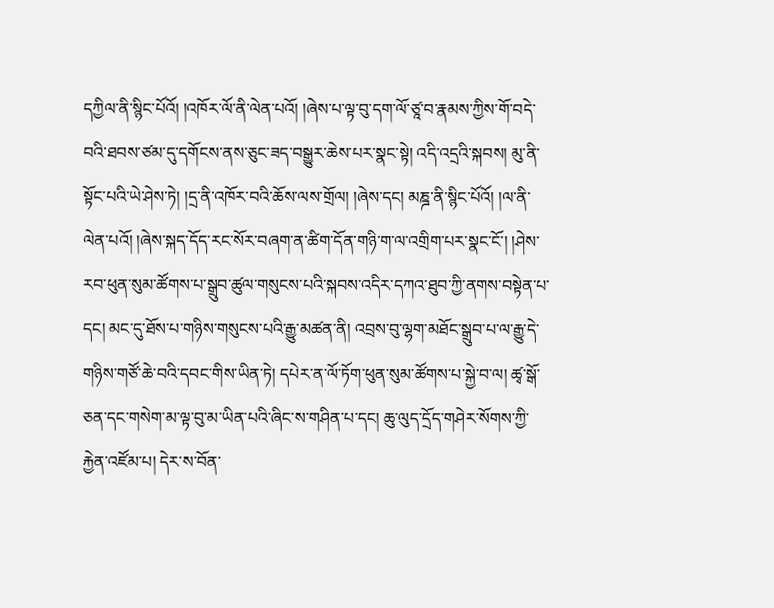དཀྱིལ་ནི་སྙིང་པོའོ། །འཁོར་ལོ་ནི་ལེན་པའོ། །ཞེས་པ་ལྟ་བུ་དག་ལོ་ཙཱ་བ་རྣམས་ཀྱིས་གོ་བདེ་བའི་ཐབས་ཙམ་དུ་དགོངས་ནས་ཅུང་ཟད་བསྒྱུར་ཆེས་པར་སྣང་སྟེ། འདི་འདྲའི་སྐབས། མུ་ནི་སྟོང་པའི་ཡེ་ཤེས་ཏེ། །དྲ་ནི་འཁོར་བའི་ཆོས་ལས་གྲོལ། །ཞེས་དང། མཎྜ་ནི་སྙིང་པོའོ། །ལ་ནི་ལེན་པའོ། །ཞེས་སྐད་དོད་རང་སོར་བཞག་ན་ཚིག་དོན་གཉི་ག་ལ་འགྲིག་པར་སྣང་ངོ་། །ཤེས་རབ་ཕུན་སུམ་ཚོགས་པ་སྒྲུབ་ཚུལ་གསུངས་པའི་སྐབས་འདིར་དཀའ་ཐུབ་ཀྱི་ནགས་བསྟེན་པ་དང། མང་དུ་ཐོས་པ་གཉིས་གསུངས་པའི་རྒྱུ་མཚན་ནི། འབྲས་བུ་ལྷག་མཐོང་སྒྲུབ་པ་ལ་རྒྱུ་དེ་གཉིས་གཙོ་ཆེ་བའི་དབང་གིས་ཡིན་ཏེ། དཔེར་ན་ལོ་ཏོག་ཕུན་སུམ་ཚོགས་པ་སྐྱེ་བ་ལ། ཚྭ་སྒོ་ཅན་དང་གསེག་མ་ལྟ་བུ་མ་ཡིན་པའི་ཞིང་ས་གཤིན་པ་དང། ཆུ་ལུད་དྲོད་གཤེར་སོགས་ཀྱི་རྐྱེན་འཛོམ་པ། དེར་ས་བོན་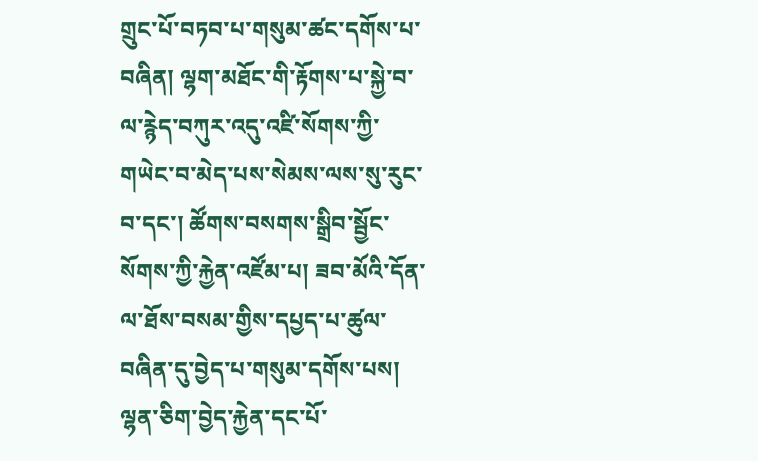གྲུང་པོ་བཏབ་པ་གསུམ་ཚང་དགོས་པ་བཞིན། ལྷག་མཐོང་གི་རྟོགས་པ་སྐྱེ་བ་ལ་རྙེད་བཀུར་འདུ་འཛི་སོགས་ཀྱི་གཡེང་བ་མེད་པས་སེམས་ལས་སུ་རུང་བ་དང་། ཚོགས་བསགས་སྒྲིབ་སྦྱོང་སོགས་ཀྱི་རྐྱེན་འཛོམ་པ། ཟབ་མོའི་དོན་ལ་ཐོས་བསམ་གྱིས་དཔྱད་པ་ཚུལ་བཞིན་དུ་བྱེད་པ་གསུམ་དགོས་པས། ལྷན་ཅིག་བྱེད་རྐྱེན་དང་པོ་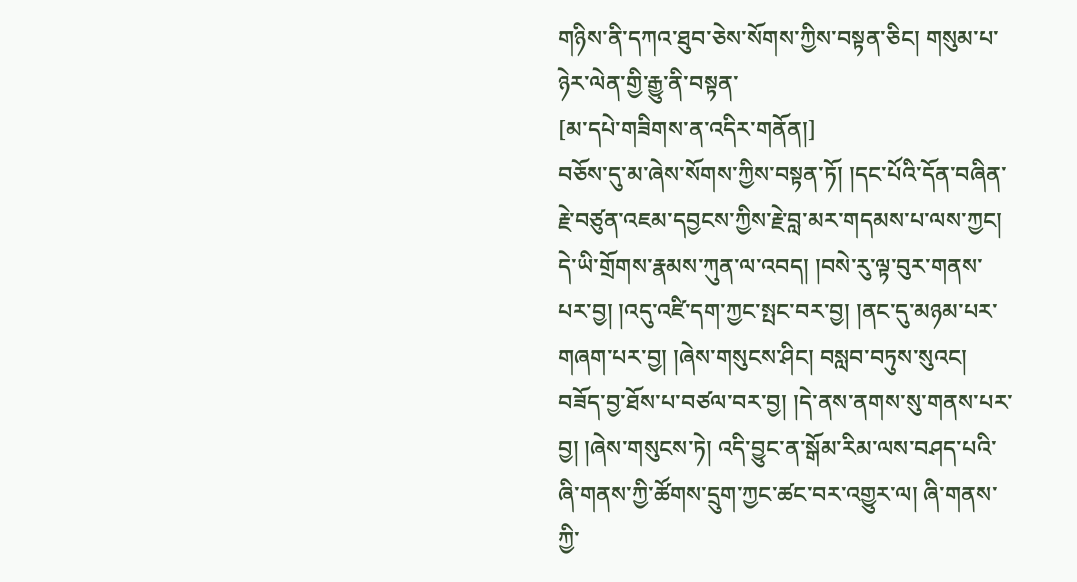གཉིས་ནི་དཀའ་ཐུབ་ཅེས་སོགས་ཀྱིས་བསྟན་ཅིང། གསུམ་པ་ཉེར་ལེན་གྱི་རྒྱུ་ནི་བསྟན་
[མ་དཔེ་གཟིགས་ན་འདིར་གནོན།]
བཅོས་དུ་མ་ཞེས་སོགས་ཀྱིས་བསྟན་ཏོ། །དང་པོའི་དོན་བཞིན་རྗེ་བཙུན་འཇམ་དབྱངས་ཀྱིས་རྗེ་བླ་མར་གདམས་པ་ལས་ཀྱང། དེ་ཡི་གྲོགས་རྣམས་ཀུན་ལ་འབད། །བསེ་རུ་ལྟ་བུར་གནས་པར་བྱ། །འདུ་འཛི་དག་ཀྱང་སྤང་བར་བྱ། །ནང་དུ་མཉམ་པར་གཞག་པར་བྱ། །ཞེས་གསུངས་ཤིང། བསླབ་བཏུས་སུའང། བཟོད་བྱ་ཐོས་པ་བཙལ་བར་བྱ། །དེ་ནས་ནགས་སུ་གནས་པར་བྱ། །ཞེས་གསུངས་ཏེ། འདི་བྱུང་ན་སྒོམ་རིམ་ལས་བཤད་པའི་ཞི་གནས་ཀྱི་ཚོགས་དྲུག་ཀྱང་ཚང་བར་འགྱུར་ལ། ཞི་གནས་ཀྱི་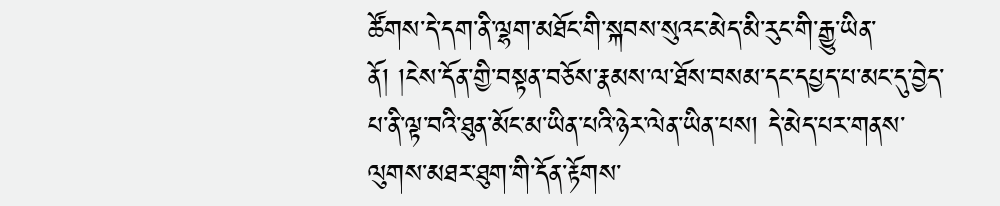ཚོགས་དེ་དག་ནི་ལྷག་མཐོང་གི་སྐབས་སུའང་མེད་མི་རུང་གི་རྒྱུ་ཡིན་ནོ། །ངེས་དོན་གྱི་བསྟན་བཅོས་རྣམས་ལ་ཐོས་བསམ་དང་དཔྱད་པ་མང་དུ་བྱེད་པ་ནི་ལྟ་བའི་ཐུན་མོང་མ་ཡིན་པའི་ཉེར་ལེན་ཡིན་པས། དེ་མེད་པར་གནས་ལུགས་མཐར་ཐུག་གི་དོན་རྟོགས་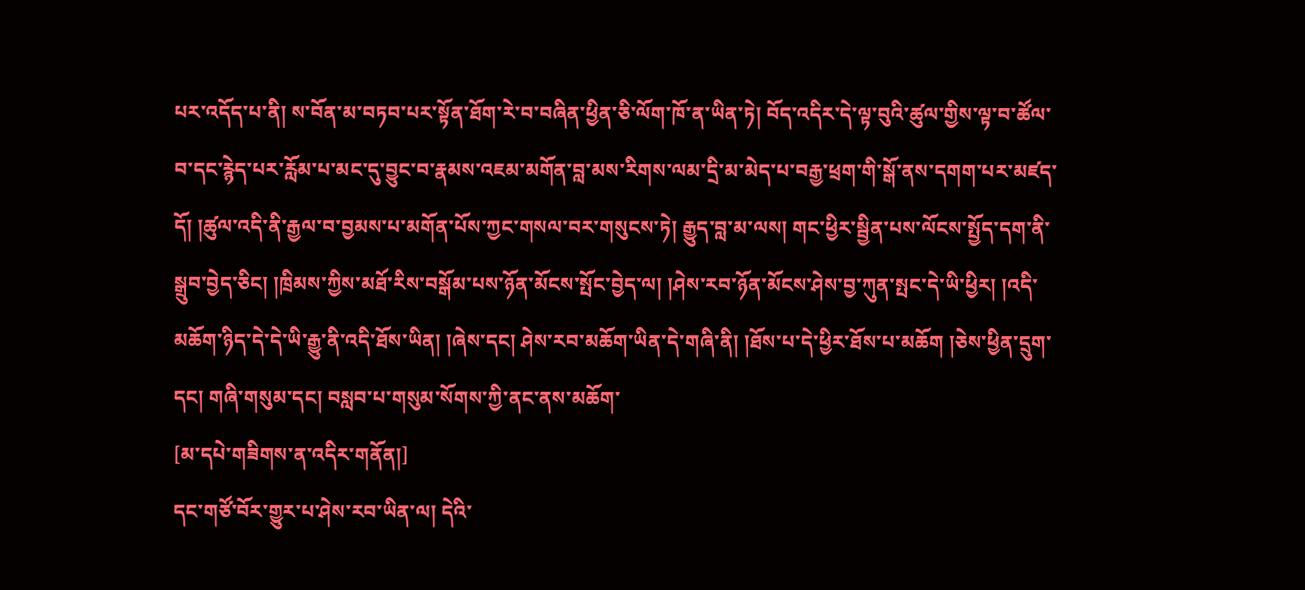པར་འདོད་པ་ནི། ས་བོན་མ་བཏབ་པར་སྟོན་ཐོག་རེ་བ་བཞིན་ཕྱིན་ཅི་ལོག་ཁོ་ན་ཡིན་ཏེ། བོད་འདིར་དེ་ལྟ་བུའི་ཚུལ་གྱིས་ལྟ་བ་ཚོལ་བ་དང་རྙེད་པར་རློམ་པ་མང་དུ་བྱུང་བ་རྣམས་འཇམ་མགོན་བླ་མས་རིགས་ལམ་དྲི་མ་མེད་པ་བརྒྱ་ཕྲག་གི་སྒོ་ནས་དགག་པར་མཛད་དོ། །ཚུལ་འདི་ནི་རྒྱལ་བ་བྱམས་པ་མགོན་པོས་ཀྱང་གསལ་བར་གསུངས་ཏེ། རྒྱུད་བླ་མ་ལས། གང་ཕྱིར་སྦྱིན་པས་ལོངས་སྤྱོད་དག་ནི་སྒྲུབ་བྱེད་ཅིང། །ཁྲིམས་ཀྱིས་མཐོ་རིས་བསྒོམ་པས་ཉོན་མོངས་སྤོང་བྱེད་ལ། །ཤེས་རབ་ཉོན་མོངས་ཤེས་བྱ་ཀུན་སྤང་དེ་ཡི་ཕྱིར། །འདི་མཆོག་ཉིད་དེ་དེ་ཡི་རྒྱུ་ནི་འདི་ཐོས་ཡིན། །ཞེས་དང། ཤེས་རབ་མཆོག་ཡིན་དེ་གཞི་ནི། །ཐོས་པ་དེ་ཕྱིར་ཐོས་པ་མཆོག །ཅེས་ཕྱིན་དྲུག་དང། གཞི་གསུམ་དང། བསླབ་པ་གསུམ་སོགས་ཀྱི་ནང་ནས་མཆོག་
[མ་དཔེ་གཟིགས་ན་འདིར་གནོན།]
དང་གཙོ་བོར་གྱུར་པ་ཤེས་རབ་ཡིན་ལ། དེའི་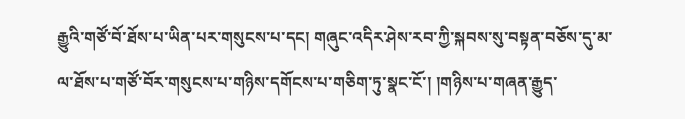རྒྱུའི་གཙོ་བོ་ཐོས་པ་ཡིན་པར་གསུངས་པ་དང། གཞུང་འདིར་ཤེས་རབ་ཀྱི་སྐབས་སུ་བསྟན་བཅོས་དུ་མ་ལ་ཐོས་པ་གཙོ་བོར་གསུངས་པ་གཉིས་དགོངས་པ་གཅིག་ཏུ་སྣང་ངོ་། །གཉིས་པ་གཞན་རྒྱུད་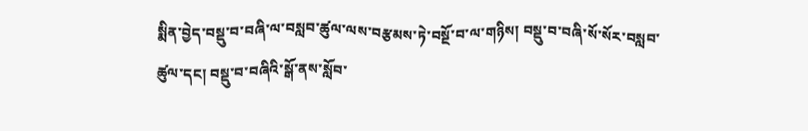སྨིན་བྱེད་བསྡུ་བ་བཞི་ལ་བསླབ་ཚུལ་ལས་བརྩམས་ཏེ་བསྔོ་བ་ལ་གཉིས། བསྡུ་བ་བཞི་སོ་སོར་བསླབ་ཚུལ་དང། བསྡུ་བ་བཞིའི་སྒོ་ནས་སློབ་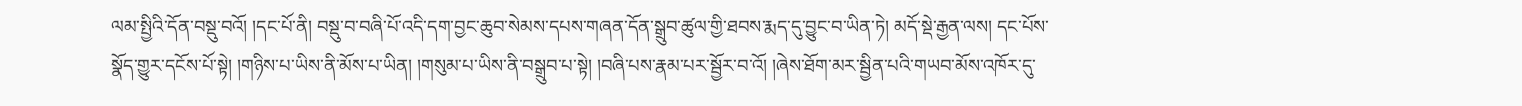ལམ་སྤྱིའི་དོན་བསྡུ་བའོ། །དང་པོ་ནི། བསྡུ་བ་བཞི་པོ་འདི་དག་བྱང་ཆུབ་སེམས་དཔས་གཞན་དོན་སྒྲུབ་ཚུལ་གྱི་ཐབས་རྨད་དུ་བྱུང་བ་ཡིན་ཏེ། མདོ་སྡེ་རྒྱན་ལས། དང་པོས་སྣོད་གྱུར་དངོས་པོ་སྟེ། །གཉིས་པ་ཡིས་ནི་མོས་པ་ཡིན། །གསུམ་པ་ཡིས་ནི་བསྒྲུབ་པ་སྟེ། །བཞི་པས་རྣམ་པར་སྦྱོར་བ་འོ། །ཞེས་ཐོག་མར་སྦྱིན་པའི་གཡབ་མོས་འཁོར་དུ་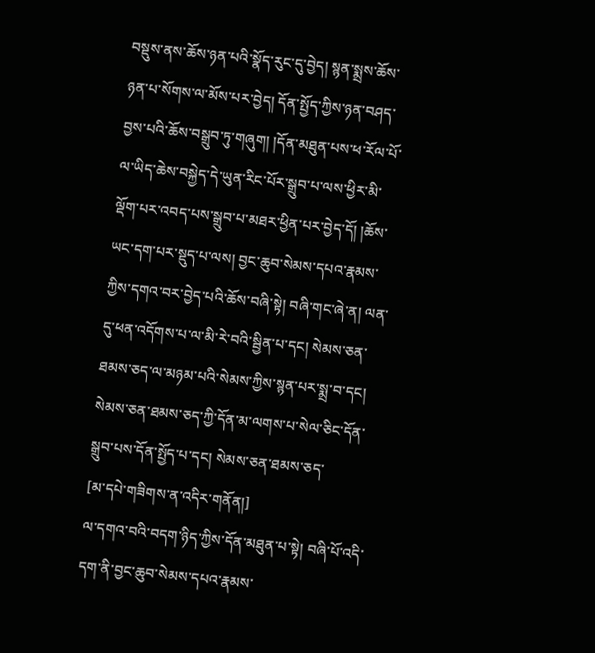བསྡུས་ནས་ཆོས་ཉན་པའི་སྣོད་རུང་དུ་བྱེད། སྙན་སྨྲས་ཆོས་ཉན་པ་སོགས་ལ་མོས་པར་བྱེད། དོན་སྤྱོད་ཀྱིས་ཉན་བཤད་བྱས་པའི་ཆོས་བསྒྲུབ་ཏུ་གཞུག། །དོན་མཐུན་པས་ཕ་རོལ་པོ་ལ་ཡིད་ཆེས་བསྐྱེད་དེ་ཡུན་རིང་པོར་སྒྲུབ་པ་ལས་ཕྱིར་མི་ལྡོག་པར་འབད་པས་སྒྲུབ་པ་མཐར་ཕྱིན་པར་བྱེད་དོ། །ཆོས་ཡང་དག་པར་སྡུད་པ་ལས། བྱང་ཆུབ་སེམས་དཔའ་རྣམས་ཀྱིས་དགའ་བར་བྱེད་པའི་ཆོས་བཞི་སྟེ། བཞི་གང་ཞེ་ན། ལན་དུ་ཕན་འདོགས་པ་ལ་མི་རེ་བའི་སྦྱིན་པ་དང། སེམས་ཅན་ཐམས་ཅད་ལ་མཉམ་པའི་སེམས་ཀྱིས་སྙན་པར་སྨྲ་བ་དང། སེམས་ཅན་ཐམས་ཅད་ཀྱི་དོན་མ་ལགས་པ་སེལ་ཅིང་དོན་སྒྲུབ་པས་དོན་སྤྱོད་པ་དང། སེམས་ཅན་ཐམས་ཅད་
[མ་དཔེ་གཟིགས་ན་འདིར་གནོན།]
ལ་དགའ་བའི་བདག་ཉིད་ཀྱིས་དོན་མཐུན་པ་སྟེ། བཞི་པོ་འདི་དག་ནི་བྱང་ཆུབ་སེམས་དཔའ་རྣམས་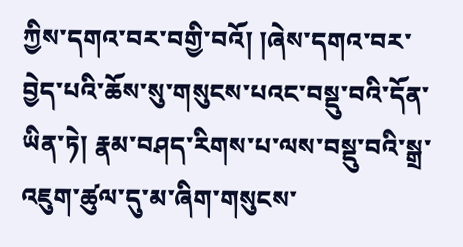ཀྱིས་དགའ་བར་བགྱི་བའོ། །ཞེས་དགའ་བར་བྱེད་པའི་ཆོས་སུ་གསུངས་པའང་བསྡུ་བའི་དོན་ཡིན་ཏེ། རྣམ་བཤད་རིགས་པ་ལས་བསྡུ་བའི་སྒྲ་འཇུག་ཚུལ་དུ་མ་ཞིག་གསུངས་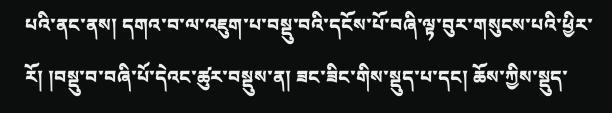པའི་ནང་ནས། དགའ་བ་ལ་འཇུག་པ་བསྡུ་བའི་དངོས་པོ་བཞི་ལྟ་བུར་གསུངས་པའི་ཕྱིར་རོ། །བསྡུ་བ་བཞི་པོ་དེའང་ཚུར་བསྡུས་ན། ཟང་ཟིང་གིས་སྡུད་པ་དང། ཆོས་ཀྱིས་སྡུད་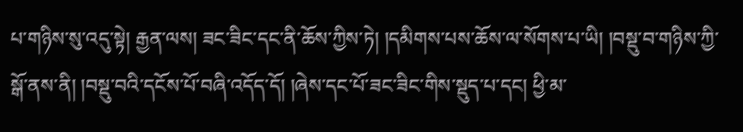པ་གཉིས་སུ་འདུ་སྟེ། རྒྱན་ལས། ཟང་ཟིང་དང་ནི་ཆོས་ཀྱིས་ཏེ། །དམིགས་པས་ཆོས་ལ་སོགས་པ་ཡི། །བསྡུ་བ་གཉིས་ཀྱི་སྒོ་ནས་ནི། །བསྡུ་བའི་དངོས་པོ་བཞི་འདོད་དོ། །ཞེས་དང་པོ་ཟང་ཟིང་གིས་སྡུད་པ་དང། ཕྱི་མ་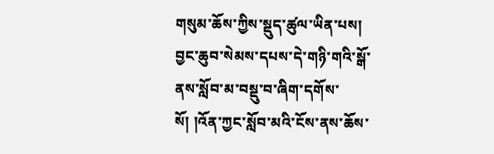གསུམ་ཆོས་ཀྱིས་སྡུད་ཚུལ་ཡིན་པས། བྱང་ཆུབ་སེམས་དཔས་དེ་གཉི་གའི་སྒོ་ནས་སློབ་མ་བསྡུ་བ་ཞིག་དགོས་སོ། །འོན་ཀྱང་སློབ་མའི་ངོས་ནས་ཆོས་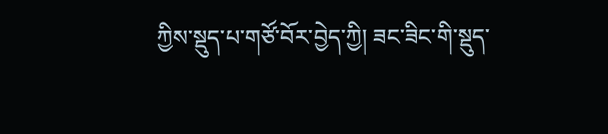ཀྱིས་སྡུད་པ་གཙོ་བོར་བྱེད་ཀྱི། ཟང་ཟིང་གི་སྡུད་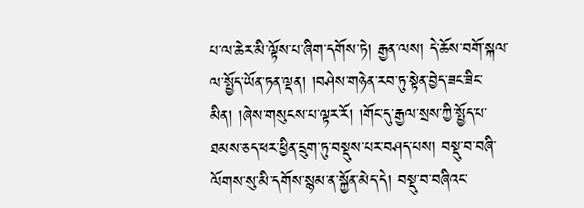པ་ལ་ཆེར་མི་ལྟོས་པ་ཞིག་དགོས་ཏེ། རྒྱན་ལས། དེ་ཆོས་བགོ་སྐལ་ལ་སྤྱོད་ཡོན་ཏན་ལྡན། །བཤེས་གཉེན་རབ་ཏུ་སྟེན་བྱེད་ཟང་ཟིང་མིན། །ཞེས་གསུངས་པ་ལྟར་རོ། །གོང་དུ་རྒྱལ་སྲས་ཀྱི་སྤྱོད་པ་ཐམས་ཅད་ཕར་ཕྱིན་དྲུག་ཏུ་བསྡུས་པར་བཤད་པས། བསྡུ་བ་བཞི་ལོགས་སུ་མི་དགོས་སྙམ་ན་སྐྱོན་མེད་དེ། བསྡུ་བ་བཞིའང་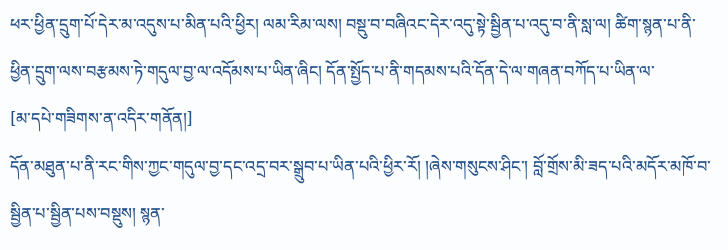ཕར་ཕྱིན་དྲུག་པོ་དེར་མ་འདུས་པ་མིན་པའི་ཕྱིར། ལམ་རིམ་ལས། བསྡུ་བ་བཞིའང་དེར་འདུ་སྟེ་སྦྱིན་པ་འདུ་བ་ནི་སླ་ལ། ཚིག་སྙན་པ་ནི་ཕྱིན་དྲུག་ལས་བརྩམས་ཏེ་གདུལ་བྱ་ལ་འདོམས་པ་ཡིན་ཞིང། དོན་སྤྱོད་པ་ནི་གདམས་པའི་དོན་དེ་ལ་གཞན་བཀོད་པ་ཡིན་ལ་
[མ་དཔེ་གཟིགས་ན་འདིར་གནོན།]
དོན་མཐུན་པ་ནི་རང་གིས་ཀྱང་གདུལ་བྱ་དང་འདྲ་བར་སྒྲུབ་པ་ཡིན་པའི་ཕྱིར་རོ། །ཞེས་གསུངས་ཤིང་། བློ་གྲོས་མི་ཟད་པའི་མདོར་མཁོ་བ་སྦྱིན་པ་སྦྱིན་པས་བསྡུས། སྙན་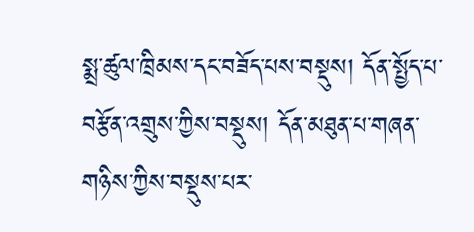སྨྲ་ཚུལ་ཁྲིམས་དང་བཟོད་པས་བསྡུས། དོན་སྤྱོད་པ་བརྩོན་འགྲུས་ཀྱིས་བསྡུས། དོན་མཐུན་པ་གཞན་གཉིས་ཀྱིས་བསྡུས་པར་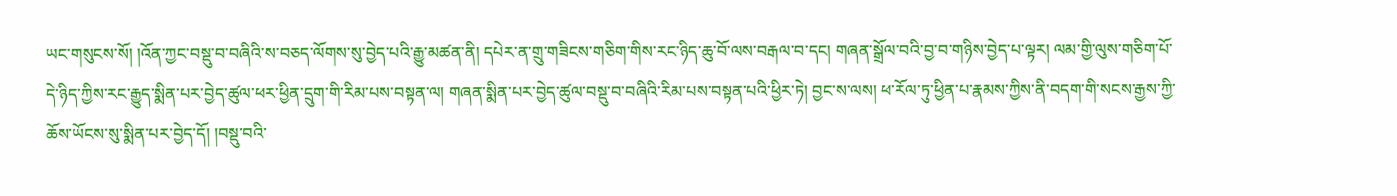ཡང་གསུངས་སོ། །འོན་ཀྱང་བསྡུ་བ་བཞིའི་ས་བཅད་ལོགས་སུ་བྱེད་པའི་རྒྱུ་མཚན་ནི། དཔེར་ན་གྲུ་གཟིངས་གཅིག་གིས་རང་ཉིད་ཆུ་བོ་ལས་བརྒལ་བ་དང། གཞན་སྒྲོལ་བའི་བྱ་བ་གཉིས་བྱེད་པ་ལྟར། ལམ་གྱི་ལུས་གཅིག་པོ་དེ་ཉིད་ཀྱིས་རང་རྒྱུད་སྨིན་པར་བྱེད་ཚུལ་ཕར་ཕྱིན་དྲུག་གི་རིམ་པས་བསྟན་ལ། གཞན་སྨིན་པར་བྱེད་ཚུལ་བསྡུ་བ་བཞིའི་རིམ་པས་བསྟན་པའི་ཕྱིར་ཏེ། བྱང་ས་ལས། ཕ་རོལ་ཏུ་ཕྱིན་པ་རྣམས་ཀྱིས་ནི་བདག་གི་སངས་རྒྱས་ཀྱི་ཆོས་ཡོངས་སུ་སྨིན་པར་བྱེད་དོ། །བསྡུ་བའི་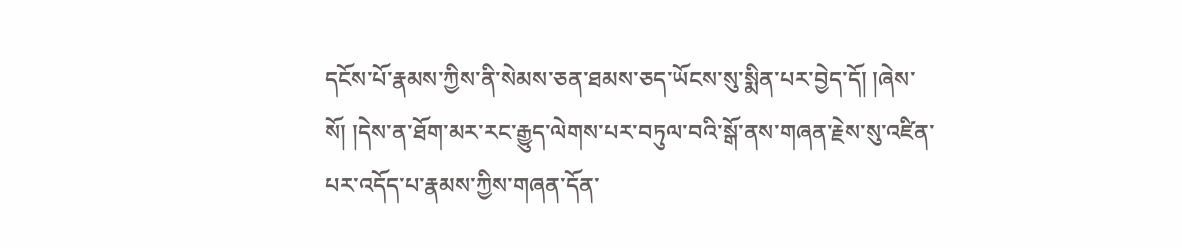དངོས་པོ་རྣམས་ཀྱིས་ནི་སེམས་ཅན་ཐམས་ཅད་ཡོངས་སུ་སྨིན་པར་བྱེད་དོ། །ཞེས་སོ། །དེས་ན་ཐོག་མར་རང་རྒྱུད་ལེགས་པར་བཏུལ་བའི་སྒོ་ནས་གཞན་རྗེས་སུ་འཛིན་པར་འདོད་པ་རྣམས་ཀྱིས་གཞན་དོན་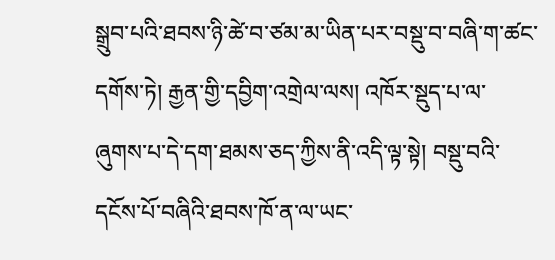སྒྲུབ་པའི་ཐབས་ཉི་ཚེ་བ་ཙམ་མ་ཡིན་པར་བསྡུ་བ་བཞི་ག་ཚང་དགོས་ཏེ། རྒྱན་གྱི་དབྱིག་འགྲེལ་ལས། འཁོར་སྡུད་པ་ལ་ཞུགས་པ་དེ་དག་ཐམས་ཅད་ཀྱིས་ནི་འདི་ལྟ་སྟེ། བསྡུ་བའི་དངོས་པོ་བཞིའི་ཐབས་ཁོ་ན་ལ་ཡང་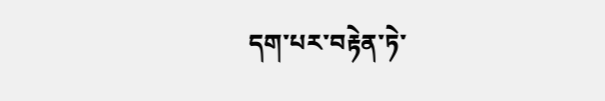དག་པར་བརྟེན་ཏེ་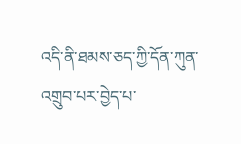འདི་ནི་ཐམས་ཅད་ཀྱི་དོན་ཀུན་འགྲུབ་པར་བྱེད་པ་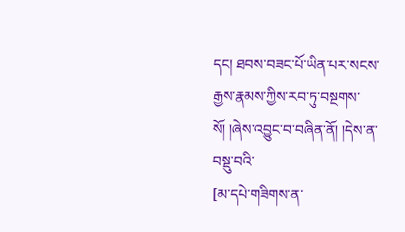དང། ཐབས་བཟང་པོ་ཡིན་པར་སངས་རྒྱས་རྣམས་ཀྱིས་རབ་ཏུ་བསྔགས་སོ། །ཞེས་འབྱུང་བ་བཞིན་ནོ། །དེས་ན་བསྡུ་བའི་
[མ་དཔེ་གཟིགས་ན་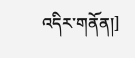འདིར་གནོན།]